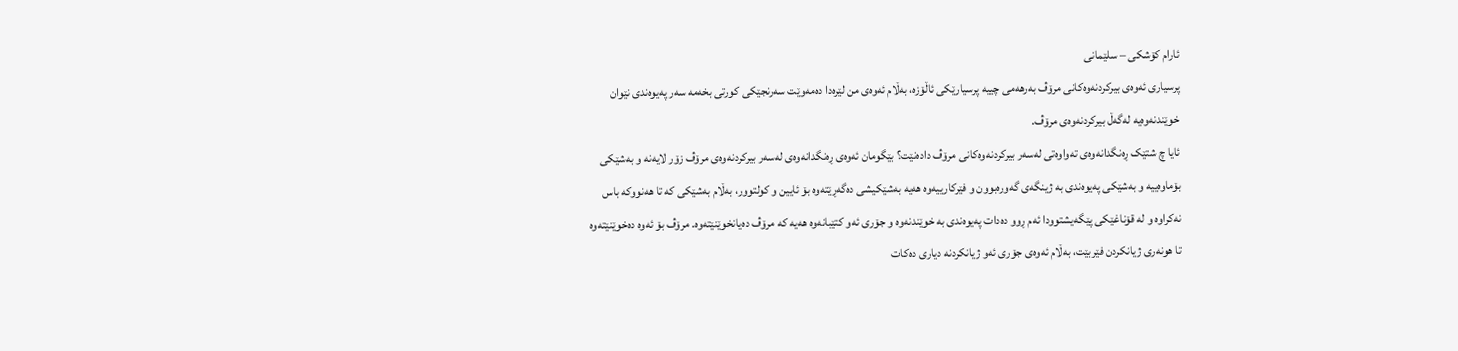ئارام كۆشكی – سلێمانی
پرسیاری ئەوەی بیرکردنەوەکانی مرۆڤ بەرهەمی چییە پرسیارێکی ئاڵۆزە، بەڵام ئەوەی من لێرەدا دەمەوێت سەرنجێکی کورتی بخەمە سەر پەیوەندی نێوان خوێندنەوەیە لەگەڵ بیرکردنەوەی مرۆڤ.
ئایا چ شتێک ڕەنگدانەوەی تەواوەتی لەسەر بیرکردنەوەکانی مرۆڤ دادەنێت؟ بێگومان ئەوەی ڕەنگدانەوەی لەسەر بیرکردنەوەی مرۆڤ زۆر لایەنە و بەشێکی بۆماوەییە و بەشێکی پەیوەندی بە ژینگەی گەورەبوون و فێرکارییەوە هەیە بەشێکیشی دەگەڕێتەوە بۆ ئایین و کولتوور، بەڵام بەشێکی کە تا هەنووکە باس نەکراوە و لە قۆناغێکی پێگەیشتوودا ئەم ڕوو دەدات پەیوەندی بە خوێندنەوە و جۆری ئەو کتێبانەوە هەیە کە مرۆڤ دەیانخوێنێتەوە. مرۆڤ بۆ ئەوە دەخوێنێتەوە تا هونەری ژیانکردن فێربێت، بەڵام ئەوەی جۆری ئەو ژیانکردنە دیاری دەکات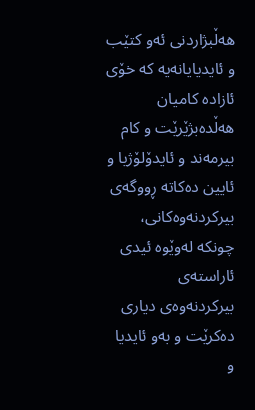هەڵبژاردنی ئەو کتێب و ئایدیایانەیە کە خۆی ئازادە کامیان هەڵدەبژێرێت و کام بیرمەند و ئایدۆلۆژیا و ئایین دەکاتە ڕووگەی بیرکردنەوەکانی، چونکە لەوێوە ئیدی ئاراستەی بیرکردنەوەی دیاری دەکرێت و بەو ئایدیا و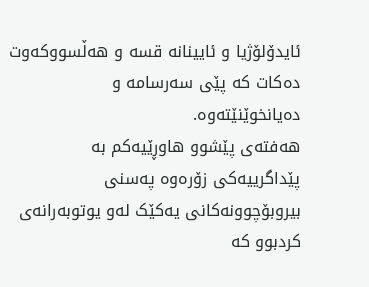ئایدۆلۆژیا و ئایینانە قسە و هەڵسووکەوت دەکات کە پێی سەرسامە و دەیانخوێنێتەوە.
هەفتەی پێشوو هاوڕێیەکم بە پێداگرییەکی زۆرەوە پەسنی بیروبۆچوونەکانی یەکێک لەو یوتوبەرانەی کردبوو کە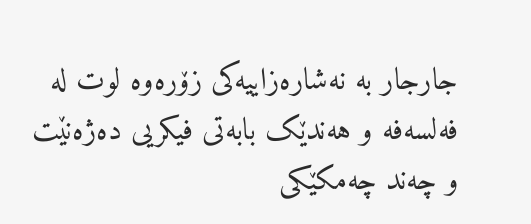جارجار بە نەشارەزاییەکی زۆرەوە لوت لە فەلسەفە و هەندێک بابەتی فیکریی دەژەنێت و چەند چەمکێکی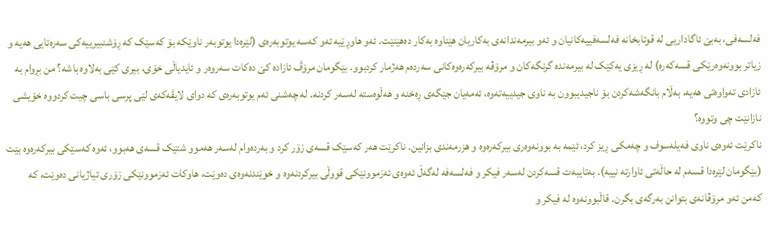فەلسەفی، بەبێ ئاگاداریی لە قوتابخانە فەلسەفییەکانیان و ئەو بیرمەندانەی بەکاریان هێناوە بەکار دەهێنێت. ئەو هاوڕێیە ئەو کەسە یوتوبەرەی (لێرەدا یوتوبەر ناوێکە بۆ کەسێک کە ڕۆشنبیرییەکی سەرەتایی هەیە و زیاتر بوونەوەرێکی قسەکەرە) لە ڕیزی یەکێک لە بیرمەندە گرنگەکان و مرۆڤە بیرکەرەوەکانی سەردەم هەژمار کردبوو. بێگومان مرۆڤ ئازادە کێ دەکات سەروەر و ئایدیاڵی خۆی، بیری کێی بەلاوە باشە؟ من بڕوام بە ئازادی تەواوەتی هەیە، بەڵام بانگەشەکردن بۆ ناجیدیبوون بە ناوی جیدییەتەوە، ئەمەیان جێگەی ڕەخنە و هەڵوەستە لەسەر کردنە. لە چەشنی ئەم یوتوبەرەی کە دوای لایڤەکەی لێی پرسی باسی چیت کردووە خۆیشی نازانێت چی وتووە؟
ناکرێت ئەوەی ناوی فەیلەسوف و چەمکی ڕیز کرد، ئێمە بە بوونەوەری بیرکەرەوە و هزرمەندی بزانین. ناکرێت هەر کەسێک قسەی زۆر کرد و بەردەوام لەسەر هەموو شتێک قسەی هەبوو، ئەوە کەسێکی بیرکەرەوە بێت (بێگومان لێرەدا قسەم لە حاڵەتی ئاوارتە نییە). بەتایبەت قسەکردن لەسەر فیکر و فەلسەفە لەگەڵ ئەوەی ئەزموونێکی قووڵی بیرکردنەوە و خوێندنەوەی دەوێت، هاوکات ئەزموونێکی زۆری تیاژیانی دەوێت، کە کەمن ئەو مرۆڤانەی بتوانن بەرگەی بگرن. قاڵبوونەوە لە فیکر و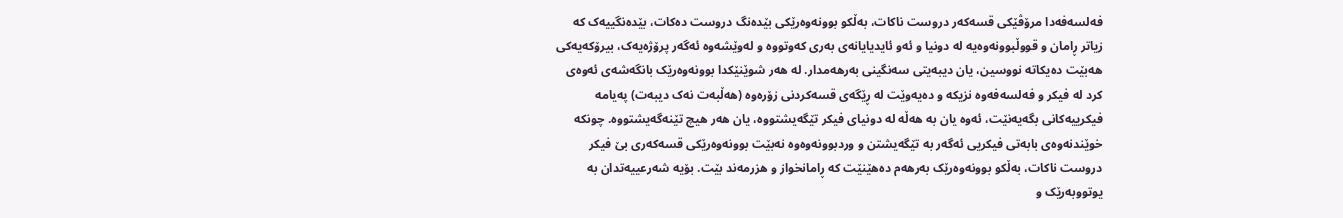فەلسەفەدا مرۆڤێکی قسەکەر دروست ناکات، بەڵکو بوونەوەرێکی بێدەنگ دروست دەکات، بێدەنگییەک کە زیاتر ڕامان و قووڵبوونەوەیە لە دونیا و ئەو ئایدیایانەی بەری کەوتووە و لەوێشەوە ئەگەر پرۆژەیەک، بیرۆکەیەکی هەبێت دەیکاتە نووسین، یان دیبەیتی سەنگینی بەرهەمدار. لە هەر شوێنێکدا بوونەوەرێک بانگەشەی ئەوەی کرد لە فیکر و فەلسەفەوە نزیکە و دەیەوێت لە ڕێگەی قسەکردنی زۆرەوە (هەڵبەت نەک دیبەت) پەیامە فیکرییەکانی بگەیەنێت، ئەوە یان بە هەڵە لە دونیای فیکر تێگەیشتووە، یان هەر هیچ تێنەگەیشتووە. چونکە خوێندنەوەی بابەتی فیکریی ئەگەر بە تێگەیشتن و وردبوونەوەوە نەبێت بوونەوەرێکی قسەکەری بێ فیکر دروست ناکات، بەڵکو بوونەوەرێک بەرهەم دەهێنێت کە ڕامانخواز و هزرمەند بێت. بۆیە شەرعییەتدان بە یوتووبەرێک و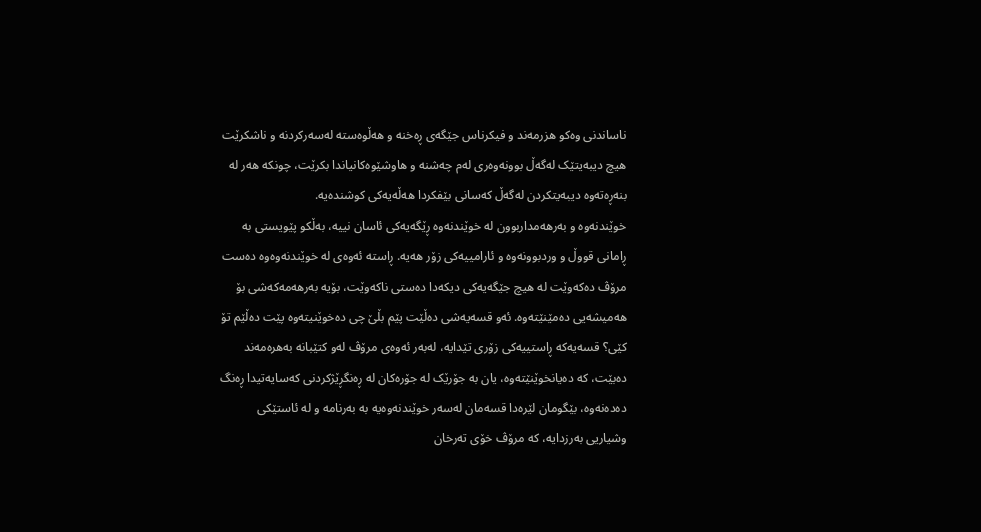ناساندنی وەکو هزرمەند و فیکرناس جێگەی ڕەخنە و هەڵوەستە لەسەرکردنە و ناشکرێت هیچ دیبەیتێک لەگەڵ بوونەوەری لەم چەشنە و هاوشێوەکانیاندا بکرێت، چونکە هەر لە بنەڕەتەوە دیبەیتکردن لەگەڵ کەسانی بێفکردا هەڵەیەکی کوشندەیە.
خوێندنەوە و بەرهەمداربوون لە خوێندنەوە ڕێگەیەکی ئاسان نییە، بەڵکو پێویستی بە ڕامانی قووڵ و وردبوونەوە و ئارامییەکی زۆر هەیە. ڕاستە ئەوەی لە خوێندنەوەوە دەست مرۆڤ دەکەوێت لە هیچ جێگەیەکی دیکەدا دەستی ناکەوێت، بۆیە بەرهەمەکەشی بۆ هەمیشەیی دەمێنێتەوە. ئەو قسەیەشی دەڵێت پێم بڵێ چی دەخوێنیتەوە پێت دەڵێم تۆ کێی؟ قسەیەکە ڕاستییەکی زۆری تێدایە، لەبەر ئەوەی مرۆڤ لەو کتێبانە بەهرەمەند دەبێت، کە دەیانخوێنێتەوە، یان بە جۆرێک لە جۆرەکان لە ڕەنگڕێژکردنی کەسایەتیدا ڕەنگ دەدەنەوە، بێگومان لێرەدا قسەمان لەسەر خوێندنەوەیە بە بەرنامە و لە ئاستێکی وشیاریی بەرزدایە، کە مرۆڤ خۆی تەرخان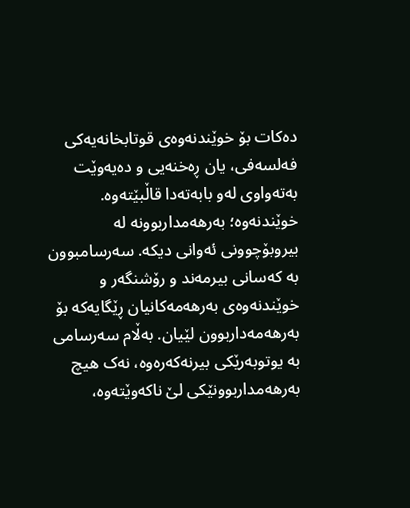دەکات بۆ خوێندنەوەی قوتابخانەیەکی فەلسەفی، یان ڕەخنەیی و دەیەوێت بەتەواوی لەو بابەتەدا قاڵبێتەوە.
خوێندنەوە؛ بەرهەمداربوونە لە بیروبۆچوونی ئەوانی دیکە. سەرسامبوون بە کەسانی بیرمەند و رۆشنگەر و خوێندنەوەی بەرهەمەکانیان ڕێگایەکە بۆ بەرهەمەداربوون لێیان. بەڵام سەرسامی بە یوتوبەرێکی بیرنەکەرەوە، نەک هیچ بەرهەمداربوونێکی لێ ناکەوێتەوە،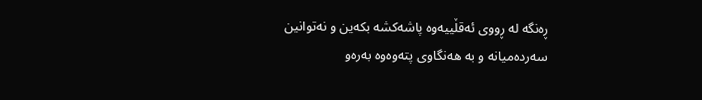ڕەنگە لە ڕووی ئەقڵییەوە پاشەکشە بکەین و نەتوانین سەردەمیانە و بە هەنگاوی پتەوەوە بەرەو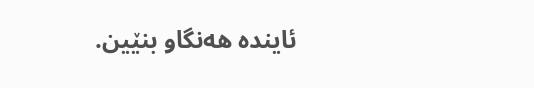ئایندە هەنگاو بنێین.